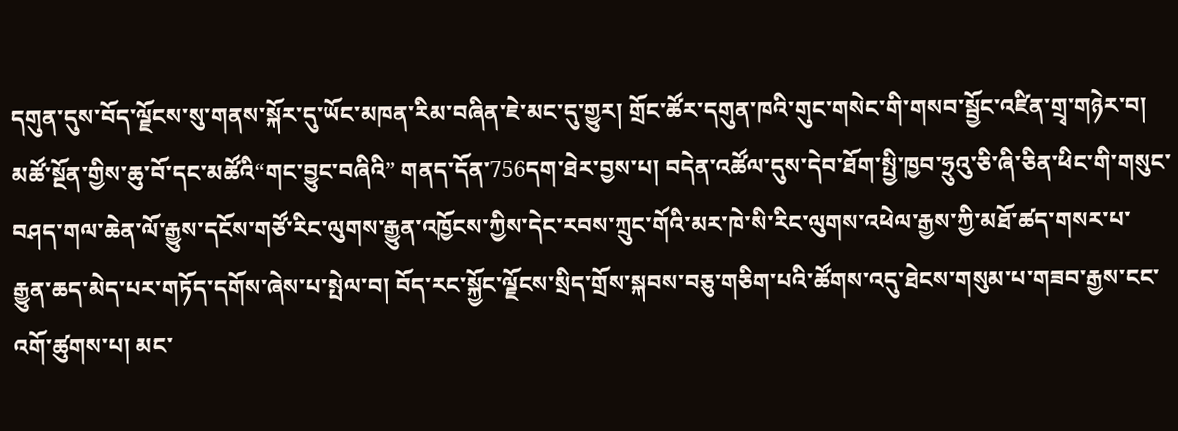དགུན་དུས་བོད་ལྗོངས་སུ་གནས་སྐོར་དུ་ཡོང་མཁན་རིམ་བཞིན་ཇེ་མང་དུ་གྱུར། གྲོང་ཚོར་དགུན་ཁའི་གུང་གསེང་གི་གསབ་སྦྱོང་འཛིན་གྲྭ་གཉེར་བ། མཚོ་སྔོན་གྱིས་ཆུ་བོ་དང་མཚོའི“གང་བྱུང་བཞིའི” གནད་དོན་756དག་ཐེར་བྱས་པ། བདེན་འཚོལ་དུས་དེབ་ཐོག་སྤྱི་ཁྱབ་ཧྲུའུ་ཅི་ཞི་ཅིན་ཕིང་གི་གསུང་བཤད་གལ་ཆེན་ལོ་རྒྱུས་དངོས་གཙོ་རིང་ལུགས་རྒྱུན་འཁྱོངས་ཀྱིས་དེང་རབས་ཀྲུང་གོའི་མར་ཁེ་སི་རིང་ལུགས་འཕེལ་རྒྱས་ཀྱི་མཐོ་ཚད་གསར་པ་རྒྱུན་ཆད་མེད་པར་གཏོད་དགོས་ཞེས་པ་སྤེལ་བ། བོད་རང་སྐྱོང་ལྗོངས་སྲིད་གྲོས་སྐབས་བཅུ་གཅིག་པའི་ཚོགས་འདུ་ཐེངས་གསུམ་པ་གཟབ་རྒྱས་ངང་འགོ་ཚུགས་པ། མང་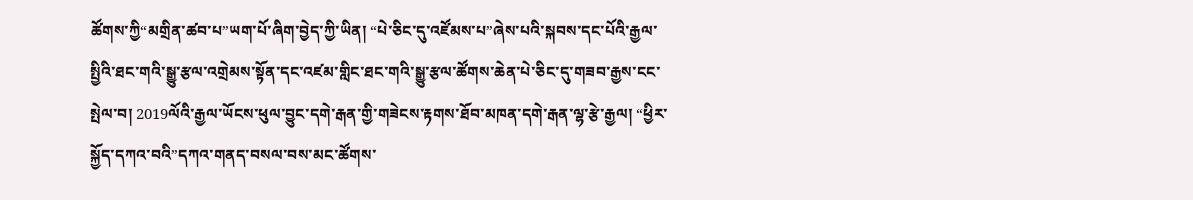ཚོགས་ཀྱི“མགྲིན་ཚབ་པ”ཡག་པོ་ཞིག་བྱེད་ཀྱི་ཡིན། “པེ་ཅིང་དུ་འཛོམས་པ”ཞེས་པའི་སྐབས་དང་པོའི་རྒྱལ་སྤྱིའི་ཐང་གའི་སྒྱུ་རྩལ་འགྲེམས་སྟོན་དང་འཛམ་གླིང་ཐང་གའི་སྒྱུ་རྩལ་ཚོགས་ཆེན་པེ་ཅིང་དུ་གཟབ་རྒྱས་ངང་སྤེལ་བ། 2019ལོའི་རྒྱལ་ཡོངས་ཕུལ་བྱུང་དགེ་རྒན་གྱི་གཟེངས་རྟགས་ཐོབ་མཁན་དགེ་རྒན་ལྷ་རྩེ་རྒྱལ། “ཕྱིར་སྐྱོད་དཀའ་བའི”དཀའ་གནད་བསལ་བས་མང་ཚོགས་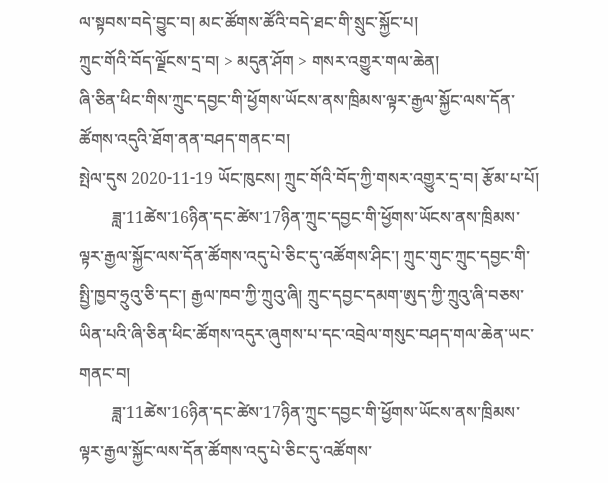ལ་སྟབས་བདེ་བྱུང་བ། མང་ཚོགས་ཚོའི་བདེ་ཐང་གི་སྲུང་སྐྱོང་པ།
ཀྲུང་གོའི་བོད་ལྗོངས་དྲ་བ། > མདུན་ཤོག > གསར་འགྱུར་གལ་ཆེན།
ཞི་ཅིན་ཕིང་གིས་ཀྲུང་དབྱང་གི་ཕྱོགས་ཡོངས་ནས་ཁྲིམས་ལྟར་རྒྱལ་སྐྱོང་ལས་དོན་ཚོགས་འདུའི་ཐོག་ནན་བཤད་གནང་བ།
སྤེལ་དུས 2020-11-19 ཡོང་ཁུངས། ཀྲུང་གོའི་བོད་ཀྱི་གསར་འགྱུར་དྲ་བ། རྩོམ་པ་པོ།
        ཟླ་11ཚེས་16ཉིན་དང་ཚེས་17ཉིན་ཀྲུང་དབྱང་གི་ཕྱོགས་ཡོངས་ནས་ཁྲིམས་ལྟར་རྒྱལ་སྐྱོང་ལས་དོན་ཚོགས་འདུ་པེ་ཅིང་དུ་འཚོགས་ཤིང་། ཀྲུང་གུང་ཀྲུང་དབྱང་གི་སྤྱི་ཁྱབ་ཧྲུའུ་ཅི་དང་། རྒྱལ་ཁབ་ཀྱི་ཀྲུའུ་ཞི། ཀྲུང་དབྱང་དམག་ཨུད་ཀྱི་ཀྲུའུ་ཞི་བཅས་ཡིན་པའི་ཞི་ཅིན་ཕིང་ཚོགས་འདུར་ཞུགས་པ་དང་འབྲེལ་གསུང་བཤད་གལ་ཆེན་ཡང་གནང་བ།
        ཟླ་11ཚེས་16ཉིན་དང་ཚེས་17ཉིན་ཀྲུང་དབྱང་གི་ཕྱོགས་ཡོངས་ནས་ཁྲིམས་ལྟར་རྒྱལ་སྐྱོང་ལས་དོན་ཚོགས་འདུ་པེ་ཅིང་དུ་འཚོགས་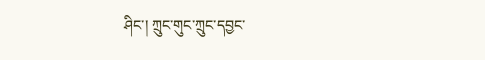ཤིང་། ཀྲུང་གུང་ཀྲུང་དབྱང་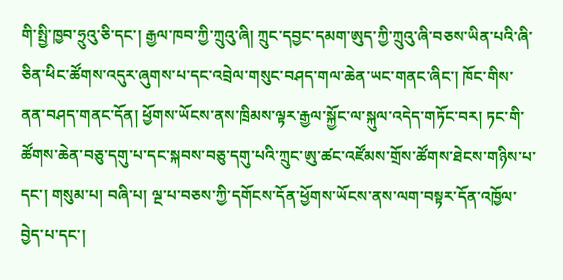གི་སྤྱི་ཁྱབ་ཧྲུའུ་ཅི་དང་། རྒྱལ་ཁབ་ཀྱི་ཀྲུའུ་ཞི། ཀྲུང་དབྱང་དམག་ཨུད་ཀྱི་ཀྲུའུ་ཞི་བཅས་ཡིན་པའི་ཞི་ཅིན་ཕིང་ཚོགས་འདུར་ཞུགས་པ་དང་འབྲེལ་གསུང་བཤད་གལ་ཆེན་ཡང་གནང་ཞིང་། ཁོང་གིས་ནན་བཤད་གནང་དོན། ཕྱོགས་ཡོངས་ནས་ཁྲིམས་ལྟར་རྒྱལ་སྐྱོང་ལ་སྐུལ་འདེད་གཏོང་བར། ཏང་གི་ཚོགས་ཆེན་བཅུ་དགུ་པ་དང་སྐབས་བཅུ་དགུ་པའི་ཀྲུང་ཨུ་ཚང་འཛོམས་གྲོས་ཚོགས་ཐེངས་གཉིས་པ་དང་། གསུམ་པ། བཞི་པ། ལྔ་པ་བཅས་ཀྱི་དགོངས་དོན་ཕྱོགས་ཡོངས་ནས་ལག་བསྟར་དོན་འཁྱོལ་བྱེད་པ་དང་།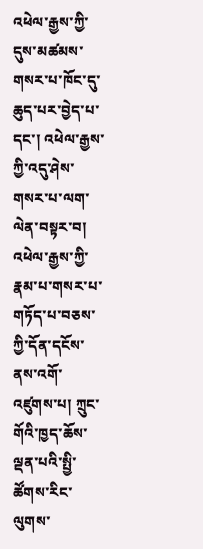འཕེལ་རྒྱས་ཀྱི་དུས་མཚམས་གསར་པ་ཁོང་དུ་ཆུད་པར་བྱེད་པ་དང་། འཕེལ་རྒྱས་ཀྱི་འདུ་ཤེས་གསར་པ་ལག་ལེན་བསྟར་བ། འཕེལ་རྒྱས་ཀྱི་རྣམ་པ་གསར་པ་གཏོད་པ་བཅས་ཀྱི་དོན་དངོས་ནས་འགོ་འཛུགས་པ། ཀྲུང་གོའི་ཁྱད་ཆོས་ལྡན་པའི་སྤྱི་ཚོགས་རིང་ལུགས་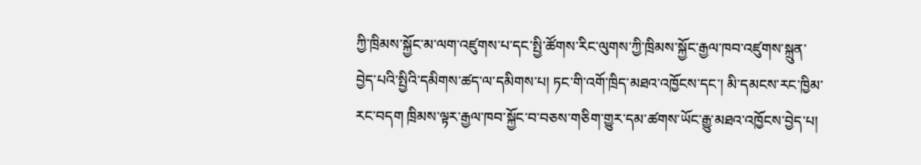ཀྱི་ཁྲིམས་སྐྱོང་མ་ལག་འཛུགས་པ་དང་སྤྱི་ཚོགས་རིང་ལུགས་ཀྱི་ཁྲིམས་སྐྱོང་རྒྱལ་ཁབ་འཛུགས་སྐྲུན་བྱེད་པའི་སྤྱིའི་དམིགས་ཚད་ལ་དམིགས་པ། ཏང་གི་འགོ་ཁྲིད་མཐའ་འཁྱོངས་དང་། མི་དམངས་རང་ཁྱིམ་རང་བདག ཁྲིམས་ལྟར་རྒྱལ་ཁབ་སྐྱོང་བ་བཅས་གཅིག་གྱུར་དམ་ཚགས་ཡོང་རྒྱུ་མཐའ་འཁྱོངས་བྱེད་པ།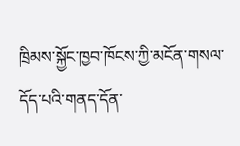ཁྲིམས་སྐྱོང་ཁྱབ་ཁོངས་ཀྱི་མངོན་གསལ་དོད་པའི་གནད་དོན་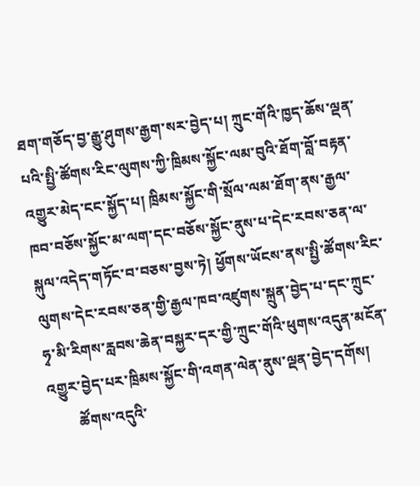ཐག་གཅོད་བྱ་རྒྱུ་ཤུགས་རྒྱག་སར་བྱེད་པ། ཀྲུང་གོའི་ཁྱད་ཆོས་ལྡན་པའི་སྤྱི་ཚོགས་རིང་ལུགས་ཀྱི་ཁྲིམས་སྐྱོང་ལམ་བུའི་ཐོག་བློ་བརྟན་འགྱུར་མེད་ངང་སྐྱོད་པ། ཁྲིམས་སྐྱོང་གི་སྲོལ་ལམ་ཐོག་ནས་རྒྱལ་ཁབ་བཅོས་སྐྱོང་མ་ལག་དང་བཅོས་སྐྱོང་ནུས་པ་དེང་རབས་ཅན་ལ་སྐུལ་འདེད་གཏོང་བ་བཅས་བྱས་ཏེ། ཕྱོགས་ཡོངས་ནས་སྤྱི་ཚོགས་རིང་ལུགས་དེང་རབས་ཅན་གྱི་རྒྱལ་ཁབ་འཛུགས་སྐྲུན་བྱེད་པ་དང་ཀྲུང་ཧྭ་མི་རིགས་རླབས་ཆེན་བསྐྱར་དར་གྱི་ཀྲུང་གོའི་ཕུགས་འདུན་མངོན་འགྱུར་བྱེད་པར་ཁྲིམས་སྐྱོང་གི་འགན་ལེན་ནུས་ལྡན་བྱེད་དགོས།
        ཚོགས་འདུའི་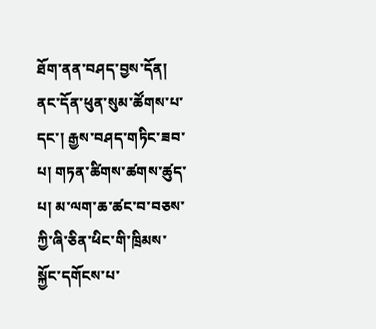ཐོག་ནན་བཤད་བྱས་དོན། ནང་དོན་ཕུན་སུམ་ཚོགས་པ་དང་། རྒྱས་བཤད་གཏིང་ཟབ་པ། གཏན་ཚིགས་ཚགས་ཚུད་པ། མ་ལག་ཆ་ཚང་བ་བཅས་ཀྱི་ཞི་ཅིན་ཕིང་གི་ཁྲིམས་སྐྱོང་དགོངས་པ་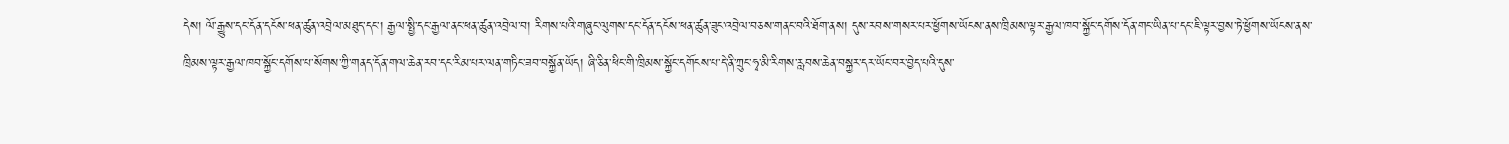དེས། ལོ་རྒྱུས་དང་དོན་དངོས་ཕན་ཚུན་འབྲེལ་མཐུད་དང་། རྒྱལ་སྤྱི་དང་རྒྱལ་ནང་ཕན་ཚུན་འབྲེལ་བ། རིགས་པའི་གཞུང་ལུགས་དང་དོན་དངོས་ཕན་ཚུན་ཟུང་འབྲེལ་བཅས་གནང་བའི་ཐོག་ནས། དུས་རབས་གསར་པར་ཕྱོགས་ཡོངས་ནས་ཁྲིམས་ལྟར་རྒྱལ་ཁབ་སྐྱོང་དགོས་དོན་གང་ཡིན་པ་དང་ཇི་ལྟར་བྱས་ཏེ་ཕྱོགས་ཡོངས་ནས་ཁྲིམས་ལྟར་རྒྱལ་ཁབ་སྐྱོང་དགོས་པ་སོགས་ཀྱི་གནད་དོན་གལ་ཆེན་རབ་དང་རིམ་པར་ལན་གཏིང་ཟབ་བསྐྱོན་ཡོད། ཞི་ཅིན་ཕིང་གི་ཁྲིམས་སྐྱོང་དགོངས་པ་དེ་ནི་ཀྲུང་ཧྭ་མི་རིགས་རླབས་ཆེན་བསྐྱར་དར་ཡོང་བར་བྱེད་པའི་དུས་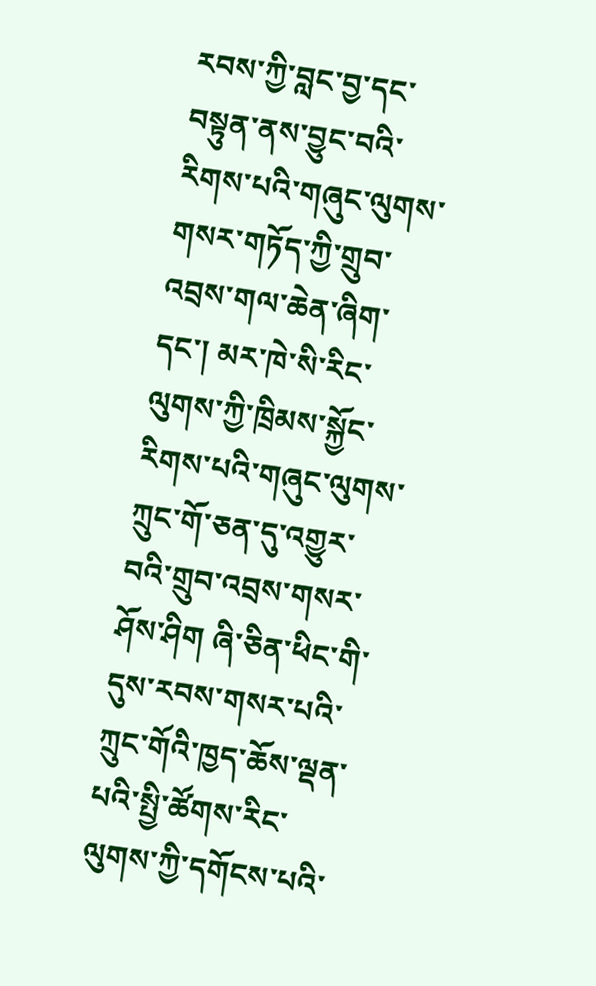རབས་ཀྱི་བླང་བྱ་དང་བསྟུན་ནས་བྱུང་བའི་རིགས་པའི་གཞུང་ལུགས་གསར་གཏོད་ཀྱི་གྲུབ་འབྲས་གལ་ཆེན་ཞིག་དང་། མར་ཁེ་སི་རིང་ལུགས་ཀྱི་ཁྲིམས་སྐྱོང་རིགས་པའི་གཞུང་ལུགས་ཀྲུང་གོ་ཅན་དུ་འགྱུར་བའི་གྲུབ་འབྲས་གསར་ཤོས་ཤིག ཞི་ཅིན་ཕིང་གི་དུས་རབས་གསར་པའི་ཀྲུང་གོའི་ཁྱད་ཆོས་ལྡན་པའི་སྤྱི་ཚོགས་རིང་ལུགས་ཀྱི་དགོངས་པའི་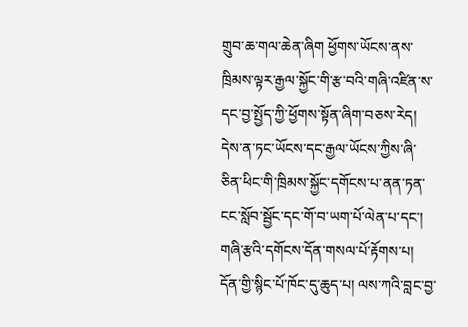གྲུབ་ཆ་གལ་ཆེན་ཞིག ཕྱོགས་ཡོངས་ནས་ཁྲིམས་ལྟར་རྒྱལ་སྐྱོང་གི་རྩ་བའི་གཞི་འཛིན་ས་དང་བྱ་སྤྱོད་ཀྱི་ཕྱོགས་སྟོན་ཞིག་བཅས་རེད། དེས་ན་ཏང་ཡོངས་དང་རྒྱལ་ཡོངས་ཀྱིས་ཞི་ཅིན་ཕིང་གི་ཁྲིམས་སྐྱོང་དགོངས་པ་ནན་ཏན་ངང་སློབ་སྦྱོང་དང་གོ་བ་ཡག་པོ་ལེན་པ་དང་། གཞི་རྩའི་དགོངས་དོན་གསལ་པོ་རྟོགས་པ། དོན་གྱི་སྙིང་པོ་ཁོང་དུ་ཆུད་པ། ལས་ཀའི་བླང་བྱ་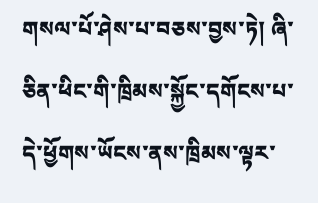གསལ་པོ་ཤེས་པ་བཅས་བྱས་ཏེ། ཞི་ཅིན་ཕིང་གི་ཁྲིམས་སྐྱོང་དགོངས་པ་དེ་ཕྱོགས་ཡོངས་ནས་ཁྲིམས་ལྟར་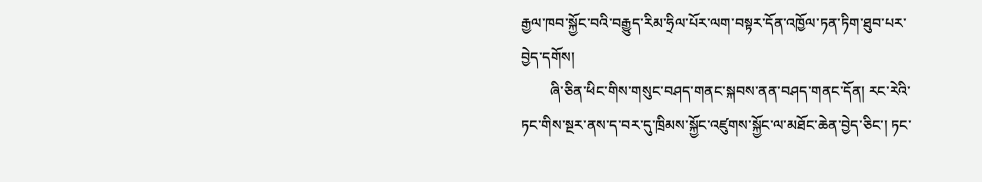རྒྱལ་ཁབ་སྐྱོང་བའི་བརྒྱུད་རིམ་ཧྲིལ་པོར་ལག་བསྟར་དོན་འཁྱོལ་ཏན་ཏིག་ཐུབ་པར་བྱེད་དགོས།
        ཞི་ཅིན་ཕིང་གིས་གསུང་བཤད་གནང་སྐབས་ནན་བཤད་གནང་དོན། རང་རེའི་ཏང་གིས་སྔར་ནས་ད་བར་དུ་ཁྲིམས་སྐྱོང་འཛུགས་སྐྱོང་ལ་མཐོང་ཆེན་བྱེད་ཅིང་། ཏང་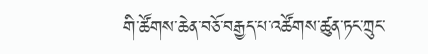གི་ཚོགས་ཆེན་བཅོ་བརྒྱད་པ་འཚོགས་ཚུན་ཏང་ཀྲུང་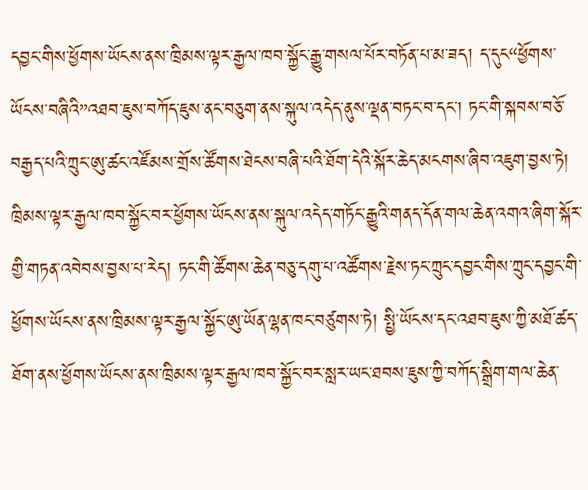དབྱང་གིས་ཕྱོགས་ཡོངས་ནས་ཁྲིམས་ལྟར་རྒྱལ་ཁབ་སྐྱོང་རྒྱུ་གསལ་པོར་བཏོན་པ་མ་ཟད། ད་དུང“ཕྱོགས་ཡོངས་བཞིའི”འཐབ་ཇུས་བཀོད་ཇུས་ནང་བཅུག་ནས་སྐུལ་འདེད་ནུས་ལྡན་བཏང་བ་དང་། ཏང་གི་སྐབས་བཅོ་བརྒྱད་པའི་ཀྲུང་ཨུ་ཚང་འཛོམས་གྲོས་ཚོགས་ཐེངས་བཞི་པའི་ཐོག་དེའི་སྐོར་ཆེད་མངགས་ཞིབ་འཇུག་བྱས་ཏེ། ཁྲིམས་ལྟར་རྒྱལ་ཁབ་སྐྱོང་བར་ཕྱོགས་ཡོངས་ནས་སྐུལ་འདེད་གཏོང་རྒྱུའི་གནད་དོན་གལ་ཆེན་འགའ་ཞིག་སྐོར་གྱི་གཏན་འབེབས་བྱས་པ་རེད། ཏང་གི་ཚོགས་ཆེན་བཅུ་དགུ་པ་འཚོགས་རྗེས་ཏང་ཀྲུང་དབྱང་གིས་ཀྲུང་དབྱང་གི་ཕྱོགས་ཡོངས་ནས་ཁྲིམས་ལྟར་རྒྱལ་སྐྱོང་ཨུ་ཡོན་ལྷན་ཁང་བཙུགས་ཏེ། སྤྱི་ཡོངས་དང་འཐབ་ཇུས་ཀྱི་མཐོ་ཚད་ཐོག་ནས་ཕྱོགས་ཡོངས་ནས་ཁྲིམས་ལྟར་རྒྱལ་ཁབ་སྐྱོང་བར་སླར་ཡང་ཐབས་ཇུས་ཀྱི་བཀོད་སྒྲིག་གལ་ཆེན་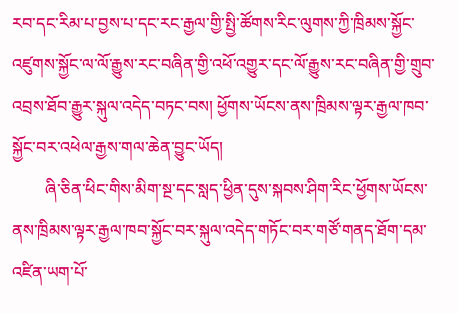རབ་དང་རིམ་པ་བྱས་པ་དང་རང་རྒྱལ་གྱི་སྤྱི་ཚོགས་རིང་ལུགས་ཀྱི་ཁྲིམས་སྐྱོང་འཛུགས་སྐྱོང་ལ་ལོ་རྒྱུས་རང་བཞིན་གྱི་འཕོ་འགྱུར་དང་ལོ་རྒྱུས་རང་བཞིན་གྱི་གྲུབ་འབྲས་ཐོབ་རྒྱུར་སྐུལ་འདེད་བཏང་བས། ཕྱོགས་ཡོངས་ནས་ཁྲིམས་ལྟར་རྒྱལ་ཁབ་སྐྱོང་བར་འཕེལ་རྒྱས་གལ་ཆེན་བྱུང་ཡོད།
        ཞི་ཅིན་ཕིང་གིས་མིག་སྔ་དང་སླད་ཕྱིན་དུས་སྐབས་ཤིག་རིང་ཕྱོགས་ཡོངས་ནས་ཁྲིམས་ལྟར་རྒྱལ་ཁབ་སྐྱོང་བར་སྐུལ་འདེད་གཏོང་བར་གཙོ་གནད་ཐོག་དམ་འཛིན་ཡག་པོ་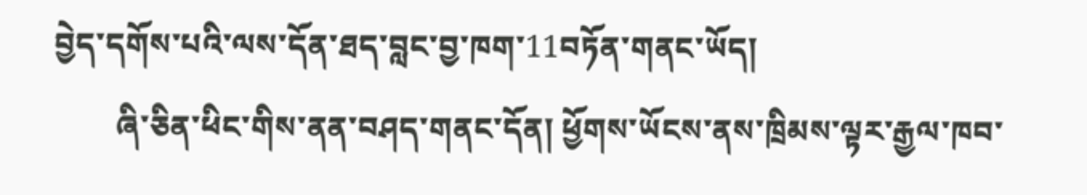བྱེད་དགོས་པའི་ལས་དོན་ཐད་བླང་བྱ་ཁག་11བཏོན་གནང་ཡོད།
        ཞི་ཅིན་ཕིང་གིས་ནན་བཤད་གནང་དོན། ཕྱོགས་ཡོངས་ནས་ཁྲིམས་ལྟར་རྒྱལ་ཁབ་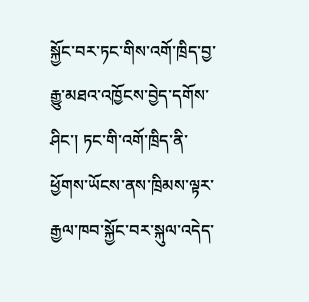སྐྱོང་བར་ཏང་གིས་འགོ་ཁྲིད་བྱ་རྒྱུ་མཐའ་འཁྱོངས་བྱེད་དགོས་ཤིང་། ཏང་གི་འགོ་ཁྲིད་ནི་ཕྱོགས་ཡོངས་ནས་ཁྲིམས་ལྟར་རྒྱལ་ཁབ་སྐྱོང་བར་སྐུལ་འདེད་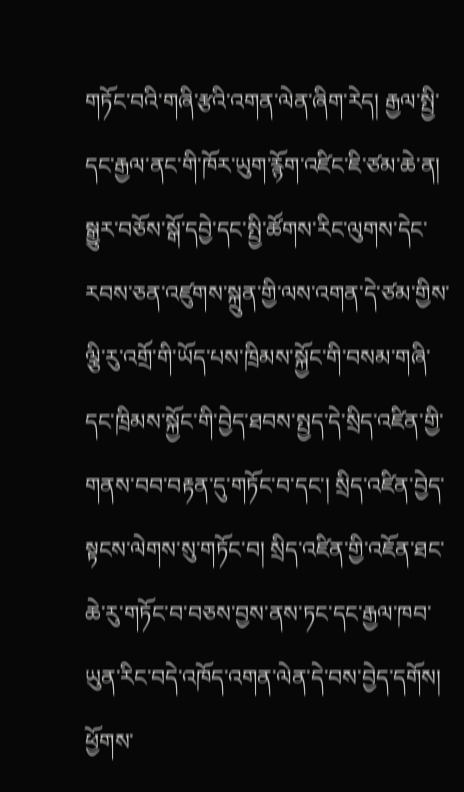གཏོང་བའི་གཞི་རྩའི་འགན་ལེན་ཞིག་རེད། རྒྱལ་སྤྱི་དང་རྒྱལ་ནང་གི་ཁོར་ཡུག་རྙོག་འཛིང་ཇི་ཙམ་ཆེ་ན། སྒྱུར་བཅོས་སྒོ་དབྱེ་དང་སྤྱི་ཚོགས་རིང་ལུགས་དེང་རབས་ཅན་འཛུགས་སྐྲུན་གྱི་ལས་འགན་དེ་ཙམ་གྱིས་ལྕི་རུ་འགྲོ་གི་ཡོད་པས་ཁྲིམས་སྐྱོང་གི་བསམ་གཞི་དང་ཁྲིམས་སྐྱོང་གི་བྱེད་ཐབས་སྤྱད་དེ་སྲིད་འཛིན་གྱི་གནས་བབ་བརྟན་དུ་གཏོང་བ་དང་། སྲིད་འཛིན་བྱེད་སྟངས་ལེགས་སུ་གཏོང་བ། སྲིད་འཛིན་གྱི་འཇོན་ཐང་ཆེ་རུ་གཏོང་བ་བཅས་བྱས་ནས་ཏང་དང་རྒྱལ་ཁབ་ཡུན་རིང་བདེ་འཁོད་འགན་ལེན་དེ་བས་བྱེད་དགོས། ཕྱོགས་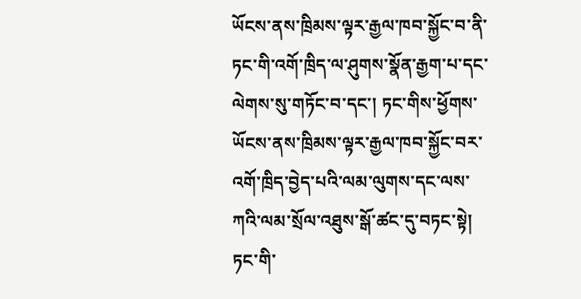ཡོངས་ནས་ཁྲིམས་ལྟར་རྒྱལ་ཁབ་སྐྱོང་བ་ནི་ཏང་གི་འགོ་ཁྲིད་ལ་ཤུགས་སྣོན་རྒྱག་པ་དང་ལེགས་སུ་གཏོང་བ་དང་། ཏང་གིས་ཕྱོགས་ཡོངས་ནས་ཁྲིམས་ལྟར་རྒྱལ་ཁབ་སྐྱོང་བར་འགོ་ཁྲིད་བྱེད་པའི་ལམ་ལུགས་དང་ལས་ཀའི་ལམ་སྲོལ་འཐུས་སྒོ་ཚང་དུ་བཏང་སྟེ། ཏང་གི་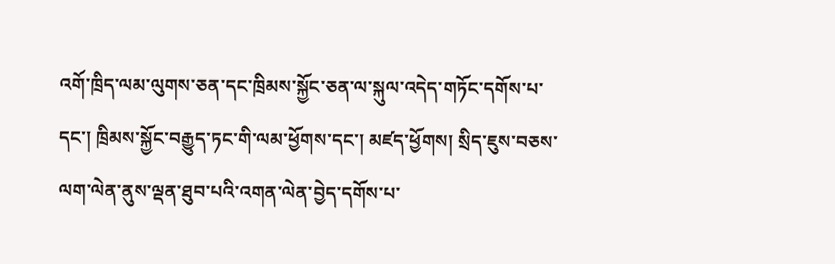འགོ་ཁྲིད་ལམ་ལུགས་ཅན་དང་ཁྲིམས་སྐྱོང་ཅན་ལ་སྐུལ་འདེད་གཏོང་དགོས་པ་དང་། ཁྲིམས་སྐྱོང་བརྒྱུད་ཏང་གི་ལམ་ཕྱོགས་དང་། མཛད་ཕྱོགས། སྲིད་ཇུས་བཅས་ལག་ལེན་ནུས་ལྡན་ཐུབ་པའི་འགན་ལེན་བྱེད་དགོས་པ་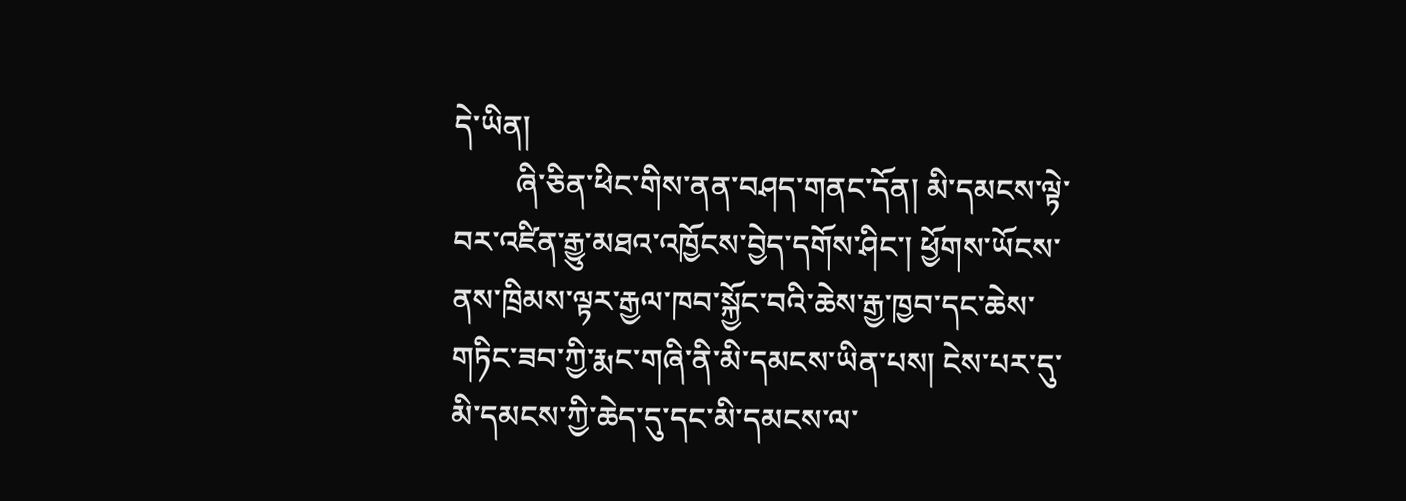དེ་ཡིན།
        ཞི་ཅིན་ཕིང་གིས་ནན་བཤད་གནང་དོན། མི་དམངས་ལྟེ་བར་འཛིན་རྒྱུ་མཐའ་འཁྱོངས་བྱེད་དགོས་ཤིང་། ཕྱོགས་ཡོངས་ནས་ཁྲིམས་ལྟར་རྒྱལ་ཁབ་སྐྱོང་བའི་ཆེས་རྒྱ་ཁྱབ་དང་ཆེས་གཏིང་ཟབ་ཀྱི་རྨང་གཞི་ནི་མི་དམངས་ཡིན་པས། ངེས་པར་དུ་མི་དམངས་ཀྱི་ཆེད་དུ་དང་མི་དམངས་ལ་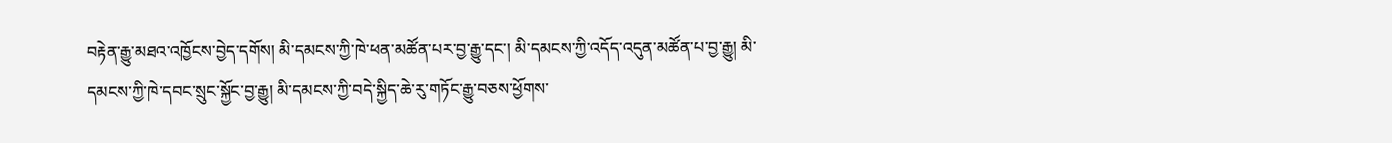བརྟེན་རྒྱུ་མཐའ་འཁྱོངས་བྱེད་དགོས། མི་དམངས་ཀྱི་ཁེ་ཕན་མཚོན་པར་བྱ་རྒྱུ་དང་། མི་དམངས་ཀྱི་འདོད་འདུན་མཚོན་པ་བྱ་རྒྱུ། མི་དམངས་ཀྱི་ཁེ་དབང་སྲུང་སྐྱོང་བྱ་རྒྱུ། མི་དམངས་ཀྱི་བདེ་སྐྱིད་ཆེ་རུ་གཏོང་རྒྱུ་བཅས་ཕྱོགས་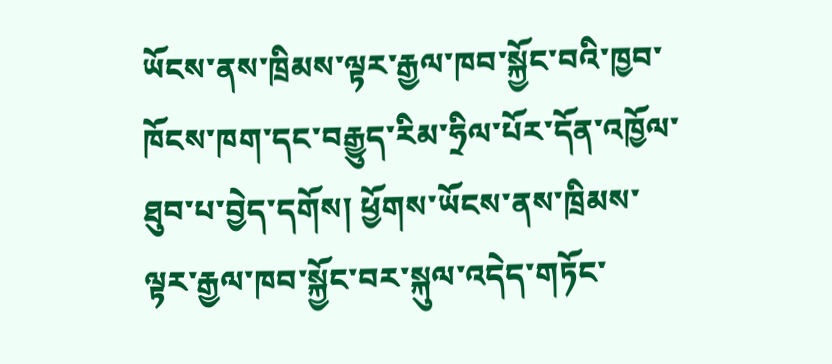ཡོངས་ནས་ཁྲིམས་ལྟར་རྒྱལ་ཁབ་སྐྱོང་བའི་ཁྱབ་ཁོངས་ཁག་དང་བརྒྱུད་རིམ་ཧྲིལ་པོར་དོན་འཁྱོལ་ཐུབ་པ་བྱེད་དགོས། ཕྱོགས་ཡོངས་ནས་ཁྲིམས་ལྟར་རྒྱལ་ཁབ་སྐྱོང་བར་སྐུལ་འདེད་གཏོང་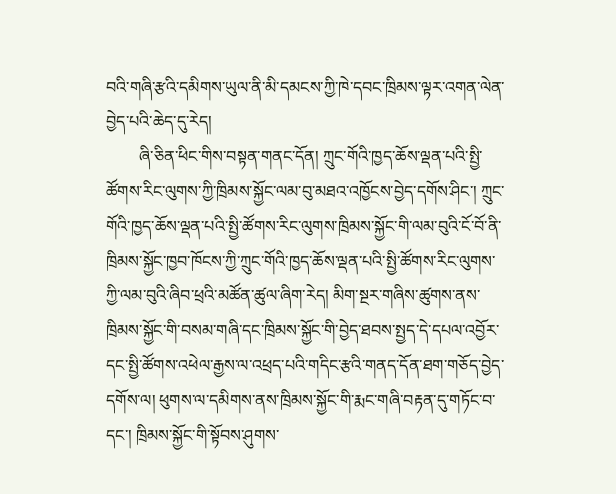བའི་གཞི་རྩའི་དམིགས་ཡུལ་ནི་མི་དམངས་ཀྱི་ཁེ་དབང་ཁྲིམས་ལྟར་འགན་ལེན་བྱེད་པའི་ཆེད་དུ་རེད།
        ཞི་ཅིན་ཕིང་གིས་བསྟན་གནང་དོན། ཀྲུང་གོའི་ཁྱད་ཆོས་ལྡན་པའི་སྤྱི་ཚོགས་རིང་ལུགས་ཀྱི་ཁྲིམས་སྐྱོང་ལམ་བུ་མཐའ་འཁྱོངས་བྱེད་དགོས་ཤིང་། ཀྲུང་གོའི་ཁྱད་ཆོས་ལྡན་པའི་སྤྱི་ཚོགས་རིང་ལུགས་ཁྲིམས་སྐྱོང་གི་ལམ་བུའི་ངོ་བོ་ནི་ཁྲིམས་སྐྱོང་ཁྱབ་ཁོངས་ཀྱི་ཀྲུང་གོའི་ཁྱད་ཆོས་ལྡན་པའི་སྤྱི་ཚོགས་རིང་ལུགས་ཀྱི་ལམ་བུའི་ཞིབ་ཕྲའི་མཚོན་ཚུལ་ཞིག་རེད། མིག་སྔར་གཞིས་ཚུགས་ནས་ཁྲིམས་སྐྱོང་གི་བསམ་གཞི་དང་ཁྲིམས་སྐྱོང་གི་བྱེད་ཐབས་སྤྱད་དེ་དཔལ་འབྱོར་དང་སྤྱི་ཚོགས་འཕེལ་རྒྱས་ལ་འཕྲད་པའི་གདིང་རྩའི་གནད་དོན་ཐག་གཅོད་བྱེད་དགོས་ལ། ཕུགས་ལ་དམིགས་ནས་ཁྲིམས་སྐྱོང་གི་རྨང་གཞི་བརྟན་དུ་གཏོང་བ་དང་། ཁྲིམས་སྐྱོང་གི་སྟོབས་ཤུགས་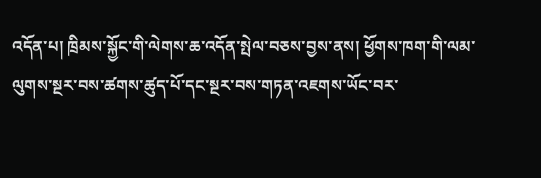འདོན་པ། ཁྲིམས་སྐྱོང་གི་ལེགས་ཆ་འདོན་སྤེལ་བཅས་བྱས་ནས། ཕྱོགས་ཁག་གི་ལམ་ལུགས་སྔར་བས་ཚགས་ཚུད་པོ་དང་སྔར་བས་གཏན་འཇགས་ཡོང་བར་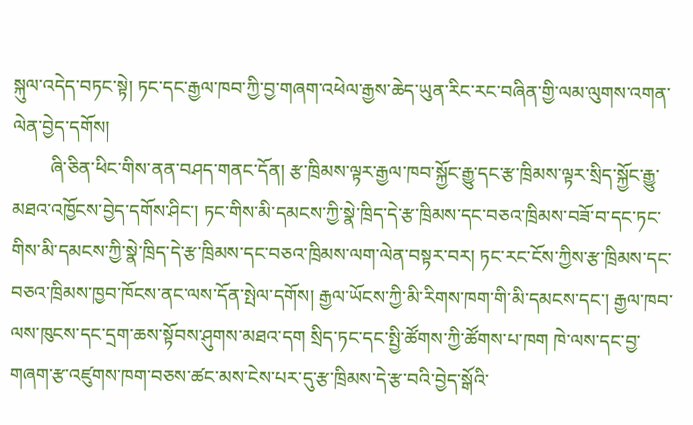སྐུལ་འདེད་བཏང་སྟེ། ཏང་དང་རྒྱལ་ཁབ་ཀྱི་བྱ་གཞག་འཕེལ་རྒྱས་ཆེད་ཡུན་རིང་རང་བཞིན་གྱི་ལམ་ལུགས་འགན་ལེན་བྱེད་དགོས།
        ཞི་ཅིན་ཕིང་གིས་ནན་བཤད་གནང་དོན། རྩ་ཁྲིམས་ལྟར་རྒྱལ་ཁབ་སྐྱོང་རྒྱུ་དང་རྩ་ཁྲིམས་ལྟར་སྲིད་སྐྱོང་རྒྱུ་མཐའ་འཁྱོངས་བྱེད་དགོས་ཤིང་། ཏང་གིས་མི་དམངས་ཀྱི་སྣེ་ཁྲིད་དེ་རྩ་ཁྲིམས་དང་བཅའ་ཁྲིམས་བཟོ་བ་དང་ཏང་གིས་མི་དམངས་ཀྱི་སྣེ་ཁྲིད་དེ་རྩ་ཁྲིམས་དང་བཅའ་ཁྲིམས་ལག་ལེན་བསྟར་བར། ཏང་རང་ངོས་ཀྱིས་རྩ་ཁྲིམས་དང་བཅའ་ཁྲིམས་ཁྱབ་ཁོངས་ནང་ལས་དོན་སྤེལ་དགོས། རྒྱལ་ཡོངས་ཀྱི་མི་རིགས་ཁག་གི་མི་དམངས་དང་། རྒྱལ་ཁབ་ལས་ཁུངས་དང་དྲག་ཆས་སྟོབས་ཤུགས་མཐའ་དག སྲིད་ཏང་དང་སྤྱི་ཚོགས་ཀྱི་ཚོགས་པ་ཁག ཁེ་ལས་དང་བྱ་གཞག་རྩ་འཛུགས་ཁག་བཅས་ཚང་མས་ངེས་པར་དུ་རྩ་ཁྲིམས་དེ་རྩ་བའི་བྱེད་སྒོའི་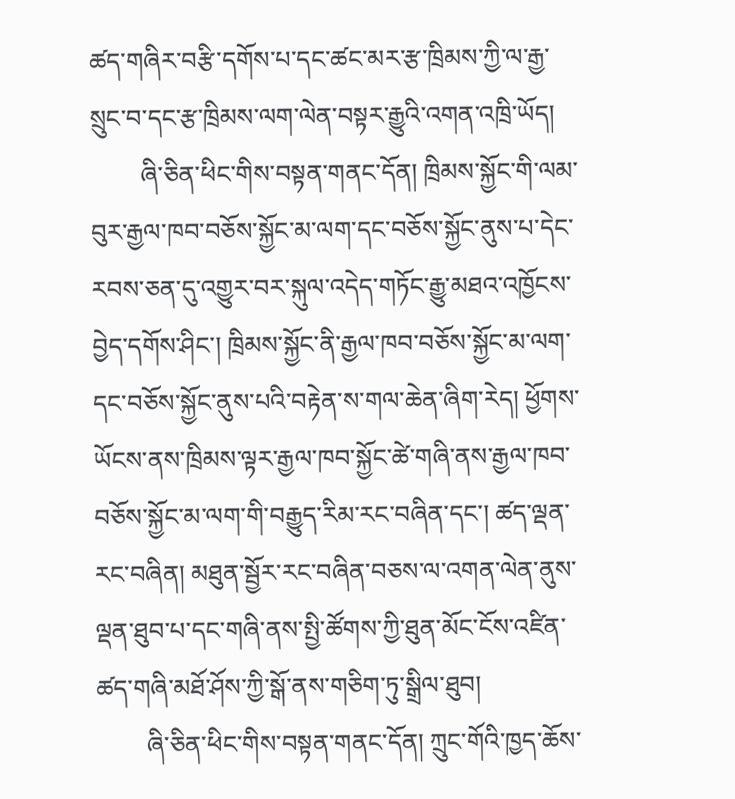ཚད་གཞིར་བརྩི་དགོས་པ་དང་ཚང་མར་རྩ་ཁྲིམས་ཀྱི་ལ་རྒྱ་སྲུང་བ་དང་རྩ་ཁྲིམས་ལག་ལེན་བསྟར་རྒྱུའི་འགན་འཁྲི་ཡོད།
        ཞི་ཅིན་ཕིང་གིས་བསྟན་གནང་དོན། ཁྲིམས་སྐྱོང་གི་ལམ་བུར་རྒྱལ་ཁབ་བཅོས་སྐྱོང་མ་ལག་དང་བཅོས་སྐྱོང་ནུས་པ་དེང་རབས་ཅན་དུ་འགྱུར་བར་སྐུལ་འདེད་གཏོང་རྒྱུ་མཐའ་འཁྱོངས་བྱེད་དགོས་ཤིང་། ཁྲིམས་སྐྱོང་ནི་རྒྱལ་ཁབ་བཅོས་སྐྱོང་མ་ལག་དང་བཅོས་སྐྱོང་ནུས་པའི་བརྟེན་ས་གལ་ཆེན་ཞིག་རེད། ཕྱོགས་ཡོངས་ནས་ཁྲིམས་ལྟར་རྒྱལ་ཁབ་སྐྱོང་ཚེ་གཞི་ནས་རྒྱལ་ཁབ་བཅོས་སྐྱོང་མ་ལག་གི་བརྒྱུད་རིམ་རང་བཞིན་དང་། ཚད་ལྡན་རང་བཞིན། མཐུན་སྦྱོར་རང་བཞིན་བཅས་ལ་འགན་ལེན་ནུས་ལྡན་ཐུབ་པ་དང་གཞི་ནས་སྤྱི་ཚོགས་ཀྱི་ཐུན་མོང་ངོས་འཛིན་ཚད་གཞི་མཐོ་ཤོས་ཀྱི་སྒོ་ནས་གཅིག་ཏུ་སྒྲིལ་ཐུབ།
        ཞི་ཅིན་ཕིང་གིས་བསྟན་གནང་དོན། ཀྲུང་གོའི་ཁྱད་ཆོས་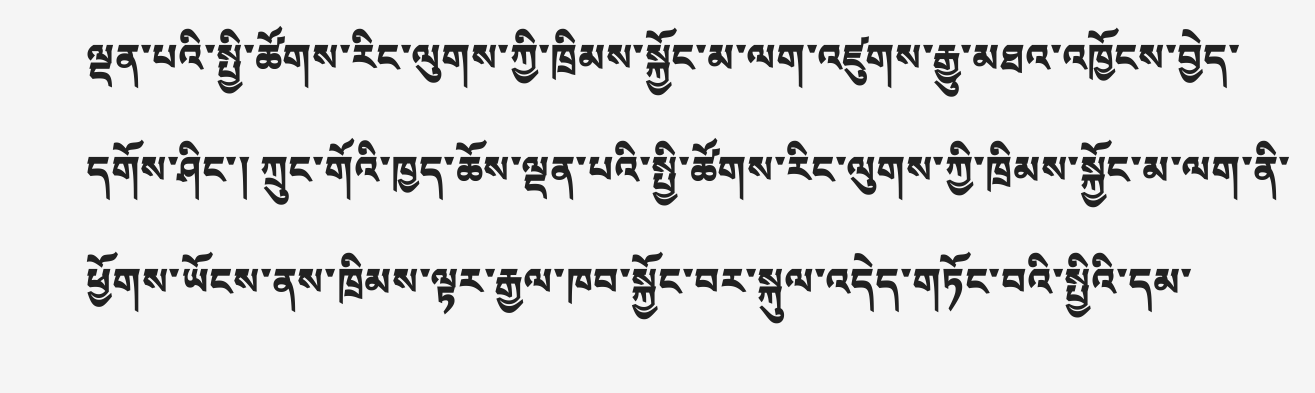ལྡན་པའི་སྤྱི་ཚོགས་རིང་ལུགས་ཀྱི་ཁྲིམས་སྐྱོང་མ་ལག་འཛུགས་རྒྱུ་མཐའ་འཁྱོངས་བྱེད་དགོས་ཤིང་། ཀྲུང་གོའི་ཁྱད་ཆོས་ལྡན་པའི་སྤྱི་ཚོགས་རིང་ལུགས་ཀྱི་ཁྲིམས་སྐྱོང་མ་ལག་ནི་ཕྱོགས་ཡོངས་ནས་ཁྲིམས་ལྟར་རྒྱལ་ཁབ་སྐྱོང་བར་སྐུལ་འདེད་གཏོང་བའི་སྤྱིའི་དམ་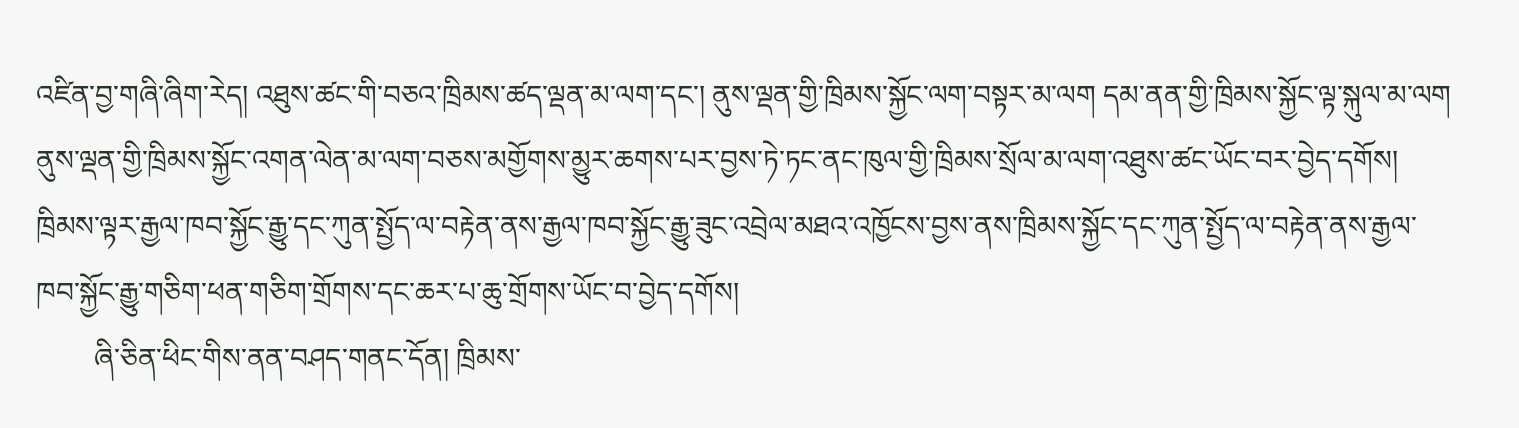འཛིན་བྱ་གཞི་ཞིག་རེད། འཐུས་ཚང་གི་བཅའ་ཁྲིམས་ཚད་ལྡན་མ་ལག་དང་། ནུས་ལྡན་གྱི་ཁྲིམས་སྐྱོང་ལག་བསྟར་མ་ལག དམ་ནན་གྱི་ཁྲིམས་སྐྱོང་ལྟ་སྐུལ་མ་ལག ནུས་ལྡན་གྱི་ཁྲིམས་སྐྱོང་འགན་ལེན་མ་ལག་བཅས་མགྱོགས་མྱུར་ཆགས་པར་བྱས་ཏེ་ཏང་ནང་ཁུལ་གྱི་ཁྲིམས་སྲོལ་མ་ལག་འཐུས་ཚང་ཡོང་བར་བྱེད་དགོས། ཁྲིམས་ལྟར་རྒྱལ་ཁབ་སྐྱོང་རྒྱུ་དང་ཀུན་སྤྱོད་ལ་བརྟེན་ནས་རྒྱལ་ཁབ་སྐྱོང་རྒྱུ་ཟུང་འབྲེལ་མཐའ་འཁྱོངས་བྱས་ནས་ཁྲིམས་སྐྱོང་དང་ཀུན་སྤྱོད་ལ་བརྟེན་ནས་རྒྱལ་ཁབ་སྐྱོང་རྒྱུ་གཅིག་ཕན་གཅིག་གྲོགས་དང་ཆར་པ་ཆུ་གྲོགས་ཡོང་བ་བྱེད་དགོས།
        ཞི་ཅིན་ཕིང་གིས་ནན་བཤད་གནང་དོན། ཁྲིམས་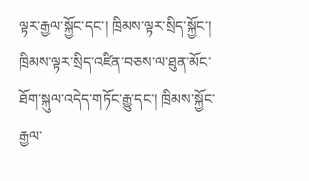ལྟར་རྒྱལ་སྐྱོང་དང་། ཁྲིམས་ལྟར་སྲིད་སྐྱོང་། ཁྲིམས་ལྟར་སྲིད་འཛིན་བཅས་ལ་ཐུན་མོང་ཐོག་སྐུལ་འདེད་གཏོང་རྒྱུ་དང་། ཁྲིམས་སྐྱོང་རྒྱལ་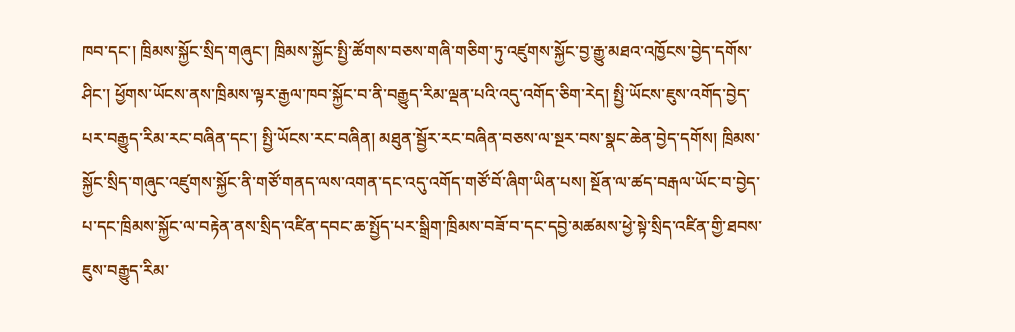ཁབ་དང་། ཁྲིམས་སྐྱོང་སྲིད་གཞུང་། ཁྲིམས་སྐྱོང་སྤྱི་ཚོགས་བཅས་གཞི་གཅིག་ཏུ་འཛུགས་སྐྱོང་བྱ་རྒྱུ་མཐའ་འཁྱོངས་བྱེད་དགོས་ཤིང་། ཕྱོགས་ཡོངས་ནས་ཁྲིམས་ལྟར་རྒྱལ་ཁབ་སྐྱོང་བ་ནི་བརྒྱུད་རིམ་ལྡན་པའི་འདུ་འགོད་ཅིག་རེད། སྤྱི་ཡོངས་ཇུས་འགོད་བྱེད་པར་བརྒྱུད་རིམ་རང་བཞིན་དང་། སྤྱི་ཡོངས་རང་བཞིན། མཐུན་སྦྱོར་རང་བཞིན་བཅས་ལ་སྔར་བས་སྣང་ཆེན་བྱེད་དགོས། ཁྲིམས་སྐྱོང་སྲིད་གཞུང་འཛུགས་སྐྱོང་ནི་གཙོ་གནད་ལས་འགན་དང་འདུ་འགོད་གཙོ་བོ་ཞིག་ཡིན་པས། སྔོན་ལ་ཚད་བརྒལ་ཡོང་བ་བྱེད་པ་དང་ཁྲིམས་སྐྱོང་ལ་བརྟེན་ནས་སྲིད་འཛིན་དབང་ཆ་སྤྱོད་པར་སྒྲིག་ཁྲིམས་བཟོ་བ་དང་དབྱེ་མཚམས་ཕྱེ་སྟེ་སྲིད་འཛིན་གྱི་ཐབས་ཇུས་བརྒྱུད་རིམ་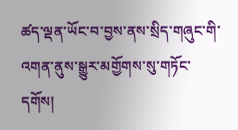ཚད་ལྡན་ཡོང་བ་བྱས་ནས་སྲིད་གཞུང་གི་འགན་ནུས་སྒྱུར་མགྱོགས་སུ་གཏོང་དགོས།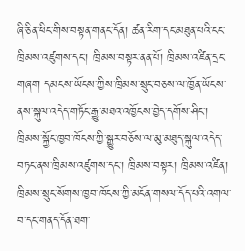ཞི་ཅིན་ཕིང་གིས་བསྟན་གནང་དོན། ཚན་རིག་དང་མཐུན་པའི་ངང་ཁྲིམས་འཛུགས་དང་། ཁྲིམས་བསྟར་ནན་པོ། ཁྲིམས་འཛིན་དྲང་གཞག དམངས་ཡོངས་ཀྱིས་ཁྲིམས་སྲུང་བཅས་ལ་ཁྱོན་ཡོངས་ནས་སྐུལ་འདེད་གཏོང་རྒྱུ་མཐའ་འཁྱོངས་བྱེད་དགོས་ཤིང་། ཁྲིམས་སྐྱོང་ཁྱབ་ཁོངས་ཀྱི་སྒྱུར་བཅོས་ལ་མུ་མཐུད་སྐུལ་འདེད་བཏང་ནས་ཁྲིམས་འཛུགས་དང་། ཁྲིམས་བསྟར། ཁྲིམས་འཛིན། ཁྲིམས་སྲུང་སོགས་ཁྱབ་ཁོངས་ཀྱི་མངོན་གསལ་དོད་པའི་འགལ་བ་དང་གནད་དོན་ཐག་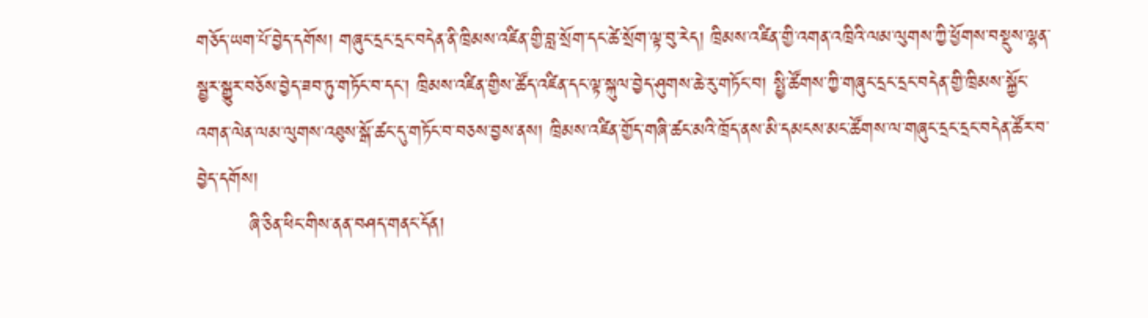གཅོད་ཡག་པོ་བྱེད་དགོས། གཞུང་དྲང་དྲང་བདེན་ནི་ཁྲིམས་འཛིན་གྱི་བླ་སྲོག་དང་ཚེ་སྲོག་ལྟ་བུ་རེད། ཁྲིམས་འཛིན་གྱི་འགན་འཁྲིའི་ལམ་ལུགས་ཀྱི་ཕྱོགས་བསྡུས་ལྷན་སྦྱར་སྒྱུར་བཅོས་བྱེད་ཟབ་ཏུ་གཏོང་བ་དང་། ཁྲིམས་འཛིན་གྱིས་ཚོད་འཛིན་དང་ལྟ་སྐུལ་བྱེད་ཤུགས་ཆེ་རུ་གཏོང་བ། སྤྱི་ཚོགས་ཀྱི་གཞུང་དྲང་དྲང་བདེན་གྱི་ཁྲིམས་སྐྱོང་འགན་ལེན་ལམ་ལུགས་འཐུས་སྒོ་ཚང་དུ་གཏོང་བ་བཅས་བྱས་ནས། ཁྲིམས་འཛིན་གྱོད་གཞི་ཚང་མའི་ཁྲོད་ནས་མི་དམངས་མང་ཚོགས་ལ་གཞུང་དྲང་དྲང་བདེན་ཚོར་བ་བྱེད་དགོས།
        ཞི་ཅིན་ཕིང་གིས་ནན་བཤད་གནང་དོན།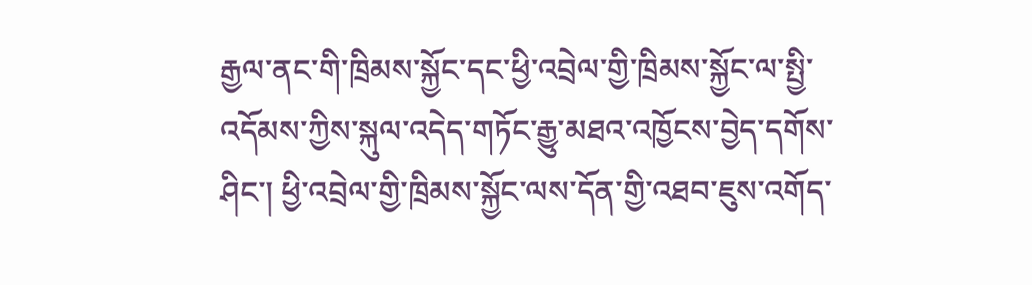རྒྱལ་ནང་གི་ཁྲིམས་སྐྱོང་དང་ཕྱི་འབྲེལ་གྱི་ཁྲིམས་སྐྱོང་ལ་སྤྱི་འདོམས་ཀྱིས་སྐུལ་འདེད་གཏོང་རྒྱུ་མཐའ་འཁྱོངས་བྱེད་དགོས་ཤིང་། ཕྱི་འབྲེལ་གྱི་ཁྲིམས་སྐྱོང་ལས་དོན་གྱི་འཐབ་ཇུས་འགོད་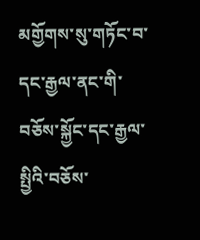མགྱོགས་སུ་གཏོང་བ་དང་རྒྱལ་ནང་གི་བཅོས་སྐྱོང་དང་རྒྱལ་སྤྱིའི་བཅོས་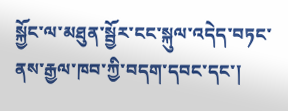སྐྱོང་ལ་མཐུན་སྦྱོར་ངང་སྐུལ་འདེད་བཏང་ནས་རྒྱལ་ཁབ་ཀྱི་བདག་དབང་དང་།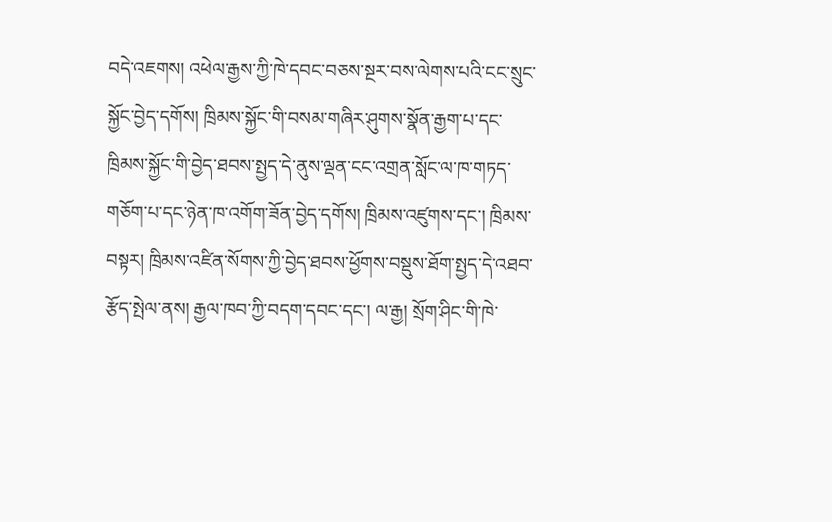བདེ་འཇགས། འཕེལ་རྒྱས་ཀྱི་ཁེ་དབང་བཅས་སྔར་བས་ལེགས་པའི་ངང་སྲུང་སྐྱོང་བྱེད་དགོས། ཁྲིམས་སྐྱོང་གི་བསམ་གཞིར་ཤུགས་སྣོན་རྒྱག་པ་དང་ཁྲིམས་སྐྱོང་གི་བྱེད་ཐབས་སྤྱད་དེ་ནུས་ལྡན་ངང་འགྲན་སློང་ལ་ཁ་གཏད་གཅོག་པ་དང་ཉེན་ཁ་འགོག་ཟོན་བྱེད་དགོས། ཁྲིམས་འཛུགས་དང་། ཁྲིམས་བསྟར། ཁྲིམས་འཛིན་སོགས་ཀྱི་བྱེད་ཐབས་ཕྱོགས་བསྡུས་ཐོག་སྤྱད་དེ་འཐབ་རྩོད་སྤེལ་ནས། རྒྱལ་ཁབ་ཀྱི་བདག་དབང་དང་། ལ་རྒྱ། སྲོག་ཤིང་གི་ཁེ་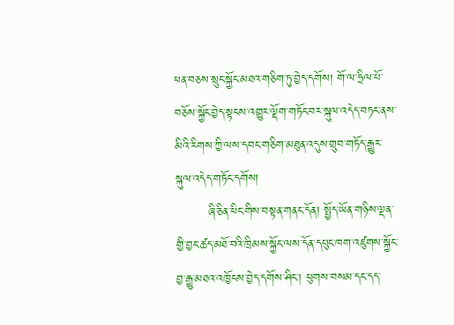ཕན་བཅས་སྲུང་སྐྱོང་མཐའ་གཅིག་ཏུ་བྱེད་དགོས། གོ་ལ་ཧྲིལ་པོ་བཅོས་སྐྱོང་བྱེད་སྟངས་འགྱུར་ལྡོག་གཏོང་བར་སྐུལ་འདེད་བཏང་ནས་མིའི་རིགས་ཀྱི་ལས་དབང་གཅིག་མཐུན་འདུས་གྲུབ་གཏོད་རྒྱུར་སྐུལ་འདེད་གཏོང་དགོས།
        ཞི་ཅིན་ཕིང་གིས་བསྟན་གནང་དོན། སྤྱོད་ཡོན་གཉིས་ལྡན་གྱི་བྱང་ཚད་མཐོ་བའི་ཁྲིམས་སྐྱོང་ལས་དོན་དཔུང་ཁག་འཛུགས་སྐྱོང་བྱ་རྒྱུ་མཐའ་འཁྱོངས་བྱེད་དགོས་ཤིང་། ཕུགས་བསམ་དང་དད་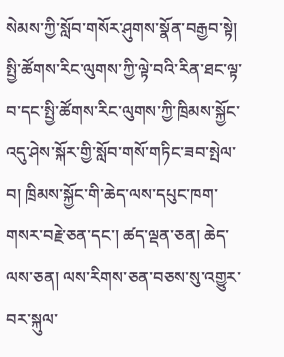སེམས་ཀྱི་སློབ་གསོར་ཤུགས་སྣོན་བརྒྱབ་སྟེ། སྤྱི་ཚོགས་རིང་ལུགས་ཀྱི་ལྟེ་བའི་རིན་ཐང་ལྟ་བ་དང་སྤྱི་ཚོགས་རིང་ལུགས་ཀྱི་ཁྲིམས་སྐྱོང་འདུ་ཤེས་སྐོར་གྱི་སློབ་གསོ་གཏིང་ཟབ་སྤེལ་བ། ཁྲིམས་སྐྱོང་གི་ཆེད་ལས་དཔུང་ཁག་གསར་བརྗེ་ཅན་དང་། ཚད་ལྡན་ཅན། ཆེད་ལས་ཅན། ལས་རིགས་ཅན་བཅས་སུ་འགྱུར་བར་སྐུལ་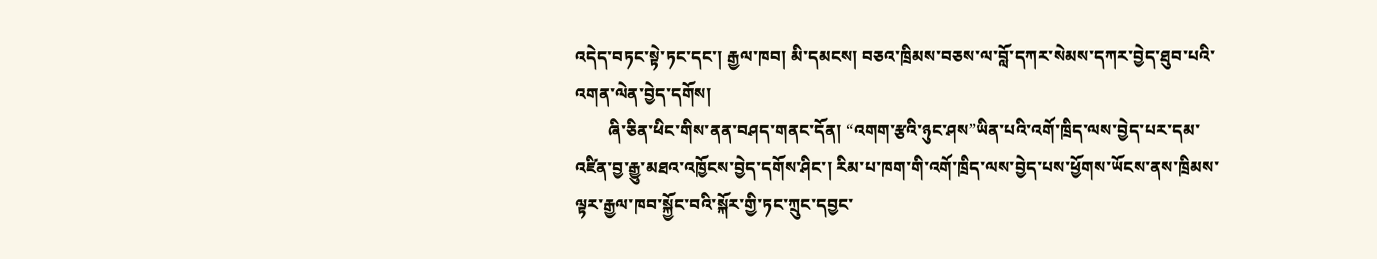འདེད་བཏང་སྟེ་ཏང་དང་། རྒྱལ་ཁབ། མི་དམངས། བཅའ་ཁྲིམས་བཅས་ལ་བློ་དཀར་སེམས་དཀར་བྱེད་ཐུབ་པའི་འགན་ལེན་བྱེད་དགོས།
        ཞི་ཅིན་ཕིང་གིས་ནན་བཤད་གནང་དོན། “འགག་རྩའི་ཉུང་ཤས”ཡིན་པའི་འགོ་ཁྲིད་ལས་བྱེད་པར་དམ་འཛིན་བྱ་རྒྱུ་མཐའ་འཁྱོངས་བྱེད་དགོས་ཤིང་། རིམ་པ་ཁག་གི་འགོ་ཁྲིད་ལས་བྱེད་པས་ཕྱོགས་ཡོངས་ནས་ཁྲིམས་ལྟར་རྒྱལ་ཁབ་སྐྱོང་བའི་སྐོར་གྱི་ཏང་ཀྲུང་དབྱང་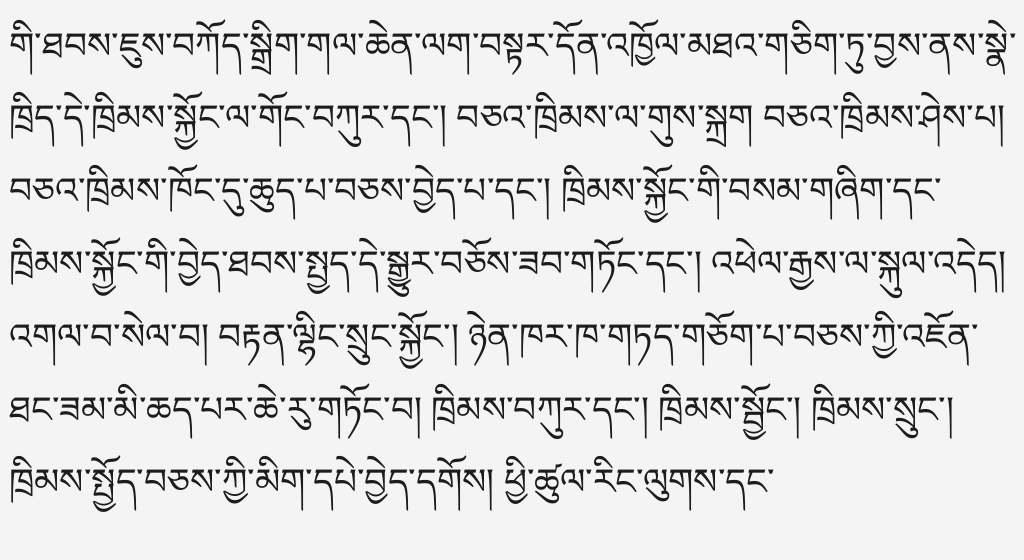གི་ཐབས་ཇུས་བཀོད་སྒྲིག་གལ་ཆེན་ལག་བསྟར་དོན་འཁྱོལ་མཐའ་གཅིག་ཏུ་བྱས་ནས་སྣེ་ཁྲིད་དེ་ཁྲིམས་སྐྱོང་ལ་གོང་བཀུར་དང་། བཅའ་ཁྲིམས་ལ་གུས་སྐྲག བཅའ་ཁྲིམས་ཤེས་པ། བཅའ་ཁྲིམས་ཁོང་དུ་ཆུད་པ་བཅས་བྱེད་པ་དང་། ཁྲིམས་སྐྱོང་གི་བསམ་གཞིག་དང་ཁྲིམས་སྐྱོང་གི་བྱེད་ཐབས་སྤྱད་དེ་སྒྱུར་བཅོས་ཟབ་གཏོང་དང་། འཕེལ་རྒྱས་ལ་སྐུལ་འདེད། འགལ་བ་སེལ་བ། བརྟན་ལྷིང་སྲུང་སྐྱོང་། ཉེན་ཁར་ཁ་གཏད་གཅོག་པ་བཅས་ཀྱི་འཇོན་ཐང་ཟམ་མི་ཆད་པར་ཆེ་རུ་གཏོང་བ། ཁྲིམས་བཀུར་དང་། ཁྲིམས་སྦྱོང་། ཁྲིམས་སྲུང་། ཁྲིམས་སྤྱོད་བཅས་ཀྱི་མིག་དཔེ་བྱེད་དགོས། ཕྱི་ཚུལ་རིང་ལུགས་དང་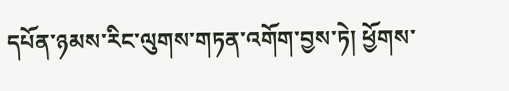དཔོན་ཉམས་རིང་ལུགས་གཏན་འགོག་བྱས་ཏེ། ཕྱོགས་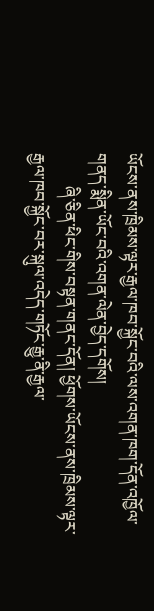ཡོངས་ནས་ཁྲིམས་ལྟར་རྒྱལ་ཁབ་སྐྱོང་བའི་ལས་འགན་ཁག་དོན་འཁྱོལ་གནད་སྨིན་ཡོང་བའི་འགན་ལེན་བྱེད་དགོས།
        ཞི་ཅིན་ཕིང་གིས་བསྟན་གནང་དོན། ཕྱོགས་ཡོངས་ནས་ཁྲིམས་ལྟར་རྒྱལ་ཁབ་སྐྱོང་བར་སྐུལ་འདེད་གཏོང་རྒྱུ་ནི་རྒྱལ་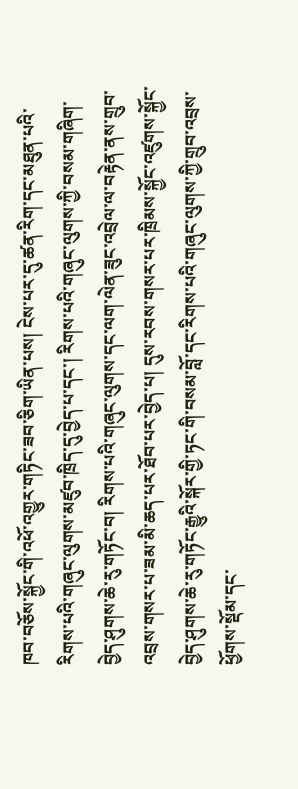ཁབ་བཅོས་སྐྱོང་གི་འཕོ་འགྱུར་གཏིང་ཟབ་ཅིག་ཡིན་པས། ངེས་པར་དུ་ཚན་རིག་དང་མཐུན་པའི་རིགས་པའི་གཞུང་ལུགས་མཛུབ་ཁྲིད་དུ་བྱེད་པ་དང་། རིགས་པའི་གཞུང་ལུགས་ཀྱི་བསམ་གཞིག་བྱེད་ཤུགས་ཆེ་རུ་གཏོང་བ། རིགས་པའི་གཞུང་ལུགས་དང་ལག་ལེན་ཟུང་འབྲེལ་ལ་བརྟེན་ནས་གྲུབ་འབྲས་གསར་པ་ཟམ་མི་ཆད་པར་ཐོབ་པར་བྱེད་པ། དུས་རབས་གསར་པར་ཁྲིམས་སྐྱོང་འཛུགས་སྐྱོང་བྱེད་ཤུགས་ཆེ་རུ་གཏོང་རྒྱུའི་སྐོར་གྱི་ཏང་གི་བསམ་བློ་དང་རིགས་པའི་གཞུང་ལུགས་ཀྱི་གྲུབ་འབྲས་ཕྱོགས་སྡོམ་དང་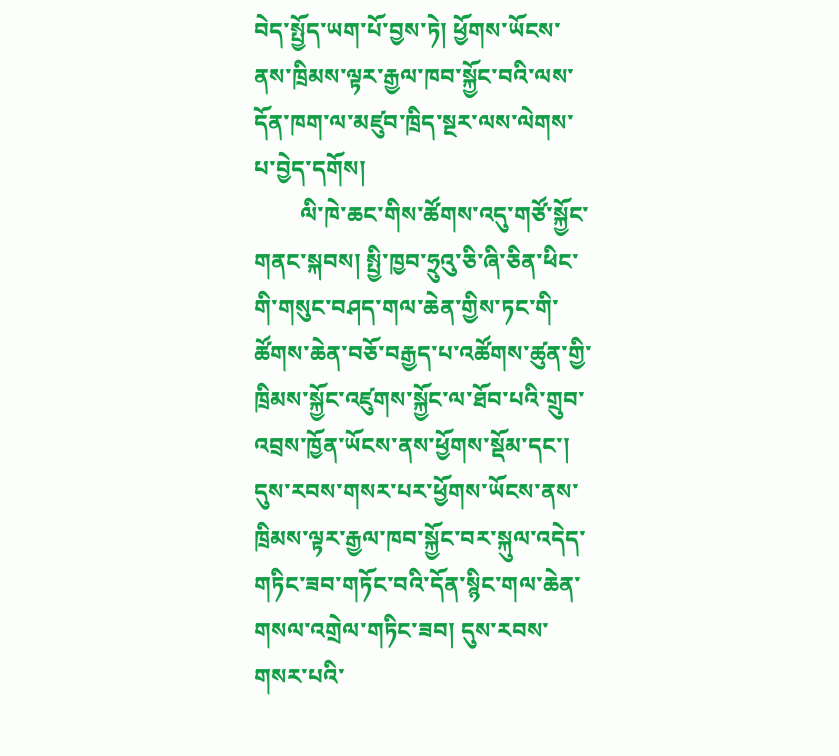བེད་སྤྱོད་ཡག་པོ་བྱས་ཏེ། ཕྱོགས་ཡོངས་ནས་ཁྲིམས་ལྟར་རྒྱལ་ཁབ་སྐྱོང་བའི་ལས་དོན་ཁག་ལ་མཛུབ་ཁྲིད་སྔར་ལས་ལེགས་པ་བྱེད་དགོས།
        ལི་ཁེ་ཆང་གིས་ཚོགས་འདུ་གཙོ་སྐྱོང་གནང་སྐབས། སྤྱི་ཁྱབ་ཧྲུའུ་ཅི་ཞི་ཅིན་ཕིང་གི་གསུང་བཤད་གལ་ཆེན་གྱིས་ཏང་གི་ཚོགས་ཆེན་བཅོ་བརྒྱད་པ་འཚོགས་ཚུན་གྱི་ཁྲིམས་སྐྱོང་འཛུགས་སྐྱོང་ལ་ཐོབ་པའི་གྲུབ་འབྲས་ཁྱོན་ཡོངས་ནས་ཕྱོགས་སྡོམ་དང་། དུས་རབས་གསར་པར་ཕྱོགས་ཡོངས་ནས་ཁྲིམས་ལྟར་རྒྱལ་ཁབ་སྐྱོང་བར་སྐུལ་འདེད་གཏིང་ཟབ་གཏོང་བའི་དོན་སྙིང་གལ་ཆེན་གསལ་འགྲེལ་གཏིང་ཟབ། དུས་རབས་གསར་པའི་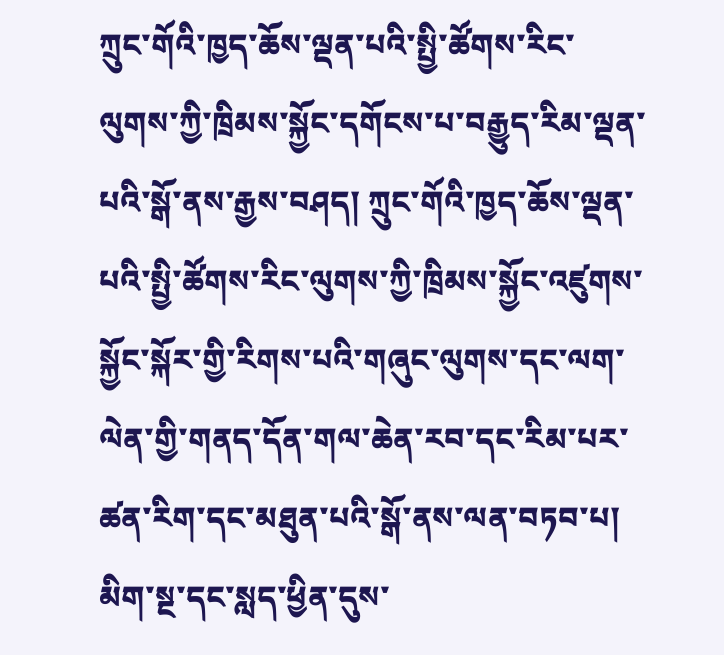ཀྲུང་གོའི་ཁྱད་ཆོས་ལྡན་པའི་སྤྱི་ཚོགས་རིང་ལུགས་ཀྱི་ཁྲིམས་སྐྱོང་དགོངས་པ་བརྒྱུད་རིམ་ལྡན་པའི་སྒོ་ནས་རྒྱས་བཤད། ཀྲུང་གོའི་ཁྱད་ཆོས་ལྡན་པའི་སྤྱི་ཚོགས་རིང་ལུགས་ཀྱི་ཁྲིམས་སྐྱོང་འཛུགས་སྐྱོང་སྐོར་གྱི་རིགས་པའི་གཞུང་ལུགས་དང་ལག་ལེན་གྱི་གནད་དོན་གལ་ཆེན་རབ་དང་རིམ་པར་ཚན་རིག་དང་མཐུན་པའི་སྒོ་ནས་ལན་བཏབ་པ། མིག་སྔ་དང་སླད་ཕྱིན་དུས་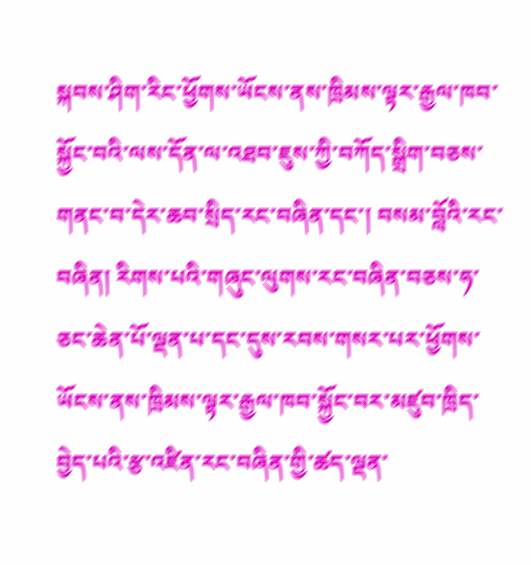སྐབས་ཤིག་རིང་ཕྱོགས་ཡོངས་ནས་ཁྲིམས་ལྟར་རྒྱལ་ཁབ་སྐྱོང་བའི་ལས་དོན་ལ་འཐབ་ཇུས་ཀྱི་བཀོད་སྒྲིག་བཅས་གནང་བ་དེར་ཆབ་སྲིད་རང་བཞིན་དང་། བསམ་བློའི་རང་བཞིན། རིགས་པའི་གཞུང་ལུགས་རང་བཞིན་བཅས་ཧ་ཅང་ཆེན་པོ་ལྡན་པ་དང་དུས་རབས་གསར་པར་ཕྱོགས་ཡོངས་ནས་ཁྲིམས་ལྟར་རྒྱལ་ཁབ་སྐྱོང་བར་མཛུབ་ཁྲིད་བྱེད་པའི་རྩ་འཛིན་རང་བཞིན་གྱི་ཚད་ལྡན་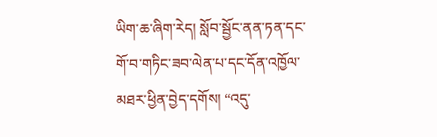ཡིག་ཆ་ཞིག་རེད། སློབ་སྦྱོང་ནན་ཏན་དང་གོ་བ་གཏིང་ཟབ་ལེན་པ་དང་དོན་འཁྱོལ་མཐར་ཕྱིན་བྱེད་དགོས། “འདུ་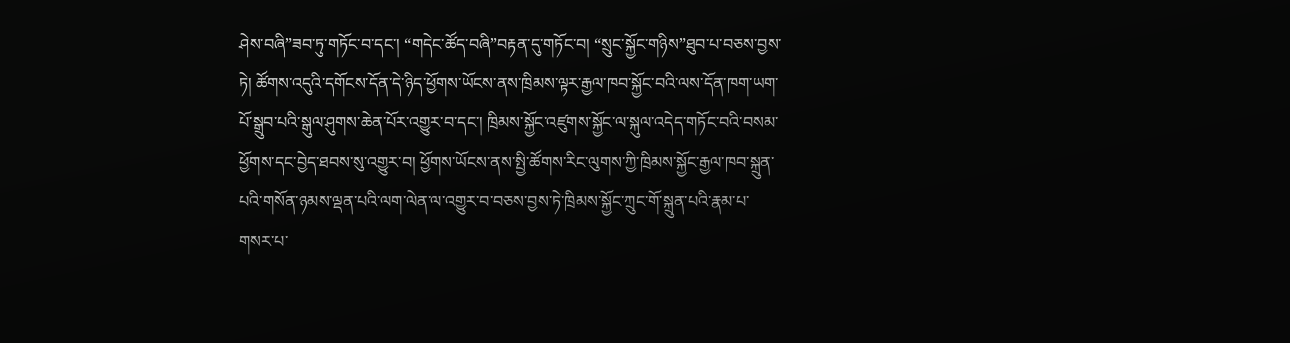ཤེས་བཞི”ཟབ་ཏུ་གཏོང་བ་དང་། “གདེང་ཚོད་བཞི”བརྟན་དུ་གཏོང་བ། “སྲུང་སྐྱོང་གཉིས”ཐུབ་པ་བཅས་བྱས་ཏེ། ཚོགས་འདུའི་དགོངས་དོན་དེ་ཉིད་ཕྱོགས་ཡོངས་ནས་ཁྲིམས་ལྟར་རྒྱལ་ཁབ་སྐྱོང་བའི་ལས་དོན་ཁག་ཡག་པོ་སྒྲུབ་པའི་སྒུལ་ཤུགས་ཆེན་པོར་འགྱུར་བ་དང་། ཁྲིམས་སྐྱོང་འཛུགས་སྐྱོང་ལ་སྐུལ་འདེད་གཏོང་བའི་བསམ་ཕྱོགས་དང་བྱེད་ཐབས་སུ་འགྱུར་བ། ཕྱོགས་ཡོངས་ནས་སྤྱི་ཚོགས་རིང་ལུགས་ཀྱི་ཁྲིམས་སྐྱོང་རྒྱལ་ཁབ་སྐྲུན་པའི་གསོན་ཉམས་ལྡན་པའི་ལག་ལེན་ལ་འགྱུར་བ་བཅས་བྱས་ཏེ་ཁྲིམས་སྐྱོང་ཀྲུང་གོ་སྐྲུན་པའི་རྣམ་པ་གསར་པ་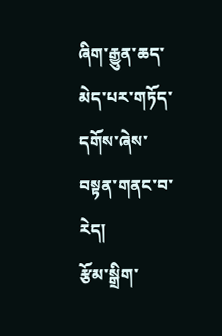ཞིག་རྒྱུན་ཆད་མེད་པར་གཏོད་དགོས་ཞེས་བསྟན་གནང་བ་རེད།
རྩོམ་སྒྲིག་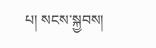པ། སངས་སྐྱབས།